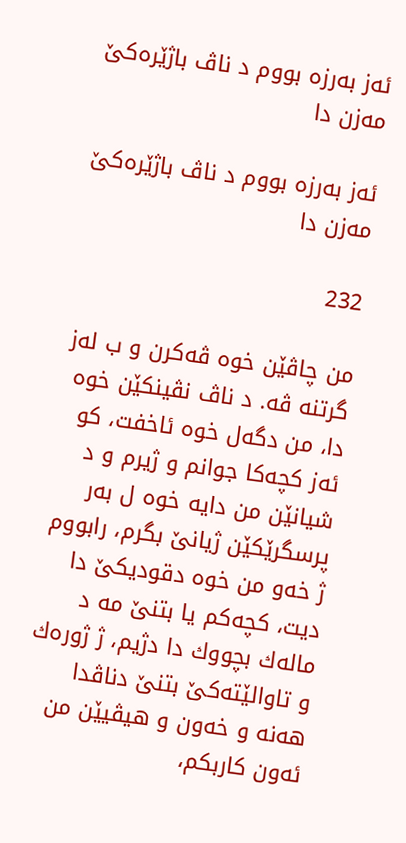ئه‌ز به‌رزه‌ بووم د ناڤ باژێره‌كێ مه‌زن دا

ئه‌ز به‌رزه‌ بووم د ناڤ باژێره‌كێ مه‌زن دا

232

من چاڤێن خوه‌ ڤه‌كرن و ب له‌ز گرتنه‌ ڤه‌. د ناڤ نڤینكێن خوه‌ دا، من دگه‌ل خوه‌ ئاخفت، كو ئه‌ز كچه‌كا جوانم و ژیرم و د شیانێن من دایه‌ خوه‌ ل به‌ر پرسگرێكێن ژیانێ بگرم، رابووم ژ خه‌و من خوه‌ دقودیكێ دا دیت، كچه‌كم یا بتنێ مه‌ د ماله‌ك بچووك دا دژیم، ژ ژوره‌ك و تاوالێته‌كێ بتنێ دناڤدا هه‌نه‌ و خه‌ون و هیڤیێن من ئه‌ون كاربكم،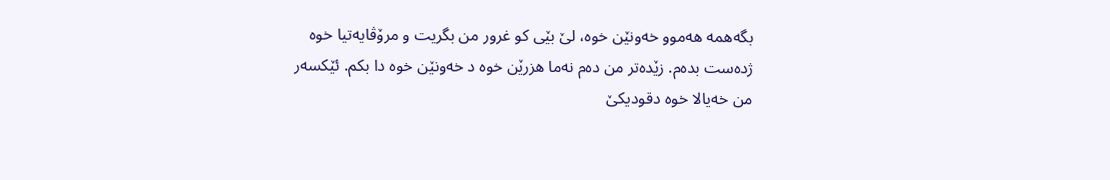بگه‌همه‌ هه‌موو خه‌ونێن خوه‌، لێ بێی كو غرور من بگریت و مرۆڤایه‌تیا خوه‌ ژده‌ست بده‌م. زێده‌تر من ده‌م نه‌ما هزرێن خوه‌ د خه‌ونێن خوه‌ دا بكم. ئێكسه‌ر من خه‌یالا خوه‌ دقودیكێ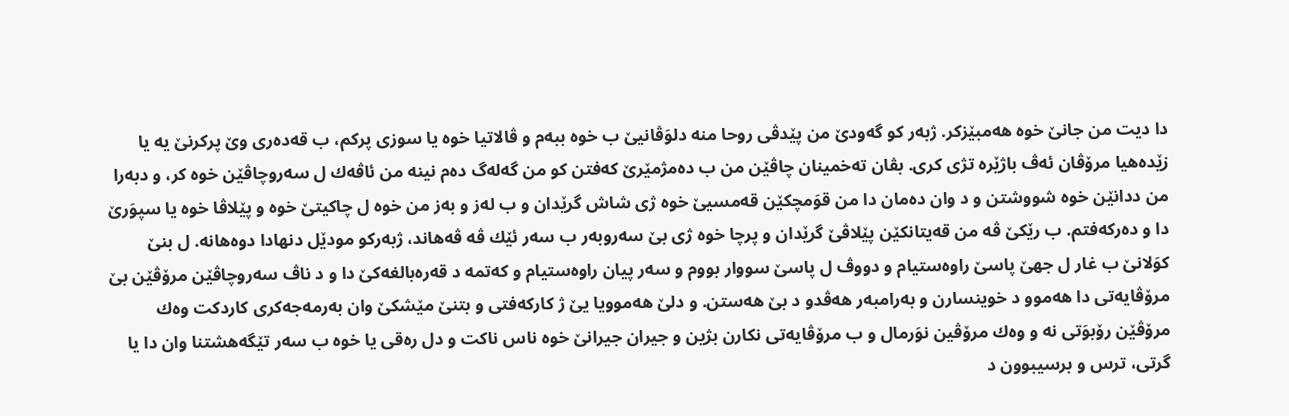دا دیت من جانێ خوه‌ هه‌مبێزكر. ژبه‌ر كو گه‌ودێ من پێدڤی روحا منه‌ دلوَڤانیێ ب خوه‌ ببه‌م و ڤالاتیا خوه‌ یا سوزی پركم، ب قه‌ده‌ری وێ پركرنێ یه‌ یا زێده‌هیا مرۆڤان ئه‌ڤ باژێره‌ تژی كری. بڤان ته‌خمینان چاڤێن من ب ده‌مژمێرێ كه‌فتن كو من گه‌له‌گ ده‌م نینه‌ من ئاڤه‌ك ل سه‌روچاڤێن خوه‌ كر، و دبه‌را من ددانێن خوه‌ شووشتن و د وان ده‌مان دا من قوَمچكێن قه‌مسیێ خوه‌ ژی شاش گرێدان و ب له‌ز و به‌ز من خوه‌ ل چاكیتێ خوه‌ و پێلاڤا خوه‌ یا سپوَرێ دا و ده‌ركه‌فتم. ب رێكێ ڤه‌ من قه‌یتانكێن پێلاڤێ گرێدان و پرچا خوه‌ ژی بێ سه‌روبه‌ر ب سه‌ر ئێك ڤه‌ ڤه‌هاند، ژبه‌ركو مودێل دنهادا دوه‌هانه‌. ل بنێ كوَلانێ ب غار ل جهێ پاسێ راوه‌ستیام و دووڤ ل پاسێ سووار بووم و سه‌ر پیان راوه‌ستیام و كه‌تمه‌ د قه‌ره‌بالغه‌كێ دا و د ناڤ سه‌روچاڤێن مرۆڤێن بێ مرۆڤایه‌تی دا هه‌موو د خوینسارن و به‌رامبه‌ر هه‌ڤدو د بێ هه‌ستن. و دلێ هه‌موویا یێ ژ كاركه‌فتی و بتنێ مێشكێ وان به‌رمه‌جه‌كری كاردكت وه‌ك مرۆڤێن رۆبوَتی نه‌ و وه‌ك مرۆڤین نوَرمال و ب مرۆڤایه‌تی نكارن بژین و جیران جیرانێ خوه‌ ناس ناكت و دل ره‌قی یا خوه‌ ب سه‌ر تێگه‌هشتنا وان دا یا گرتی، ترس و برسیبوون د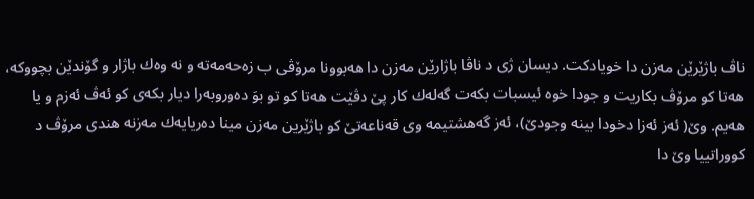ناڤ باژێرێن مه‌زن دا خویادكت. دیسان ژی د ناڤا باژارێن مه‌زن دا هه‌بوونا مرۆڤی ب زه‌حه‌مه‌ته‌ و نه‌ وه‌ك باژار و گۆندێن بچووكه‌، هه‌تا كو مرۆڤ بكاریت و جودا خوه‌ ئیسبات بكه‌ت گه‌له‌ك كار پێ دڤێت هه‌تا كو تو بوَ ده‌وروبه‌را دیار بكه‌ی كو ئه‌ڤ ئه‌زم و یا هه‌یم. وێ( ئه‌ز ئه‌زا دخودا بینه‌ وجودێ)، ئه‌ز گه‌هشتیمه‌ وی قه‌ناعه‌تێ كو باژێرین مه‌زن مینا ده‌ریایه‌ك مه‌زنه‌ هندی مرۆڤ د كووراتییا وێ دا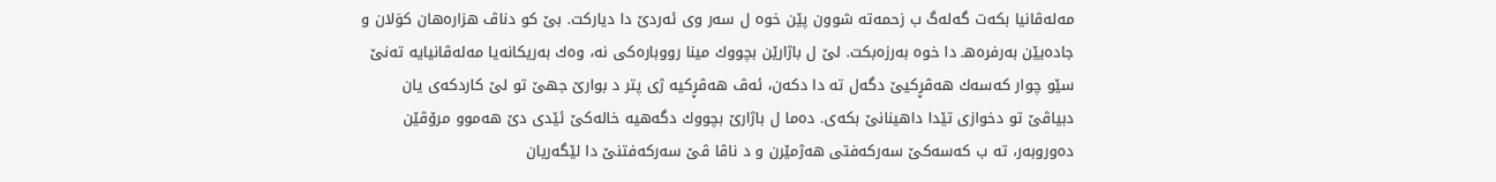مه‌له‌ڤانیا بكه‌ت گه‌له‌گ ب زحمه‌ته‌ شوون پێن خوه‌ ل سه‌ر وی ئه‌ردێ دا دیاركت. بێ كو دناڤ هزاره‌هان كوَلان و جاده‌یێن به‌رفره‌هـ دا خوه‌ به‌رزه‌بكت. لێ ل باژارێن بچووك مینا رووباره‌كی نه‌، وه‌ك به‌ریكانه‌یا مه‌له‌ڤانیایه‌ ته‌نێ سێو چوار كه‌سه‌ك هه‌ڤڕكیێ دگه‌ل ته‌ دا دكه‌ن، ئه‌ڤ هه‌ڤڕكیه‌ ژی پتر د بوارێ جهێ تو لێ كاردكه‌ی یان دبیاڤێ تو دخوازی تێدا داهینانێ بكه‌ی. ده‌ما ل باژارێ بچووك دگه‌هیه‌ خاله‌كێ ئێدی دێ هه‌موو مرۆڤێن ده‌وروبه‌ر، ته‌ ب كه‌سه‌كێ سه‌ركه‌فتی هه‌ژمێرن و د ناڤا ڤێ سه‌ركه‌فتنێ دا لێگه‌ریان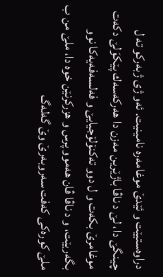دراوه‌ستیێت و ئێدێ موغامه‌ره‌ نامینیت. ئه‌و ژی ژبه‌ركو ته‌ ل چینگێ دا، لێ د ناڤا باژێرین مه‌زن دا هه‌ركه‌سه‌ك پێكوَلێ دكه‌ت موغامرێ بكه‌ت و ل دوو ته‌كنۆلۆجیایێ و فه‌لسه‌فه‌یه‌كا نوو بگه‌ریێت، و د ناڤا ڤان هه‌موو پرس و هزركرنێن خوه‌ دا، ملێ من ب ملێ كوره‌كی كه‌فت سه‌روبه‌رێ وێ گه‌له‌گ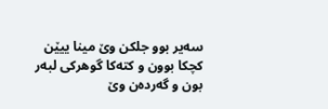سه‌یر بوو جلكن وێ مینا ییێن كچكا بوون و كته‌كا گوهركی لبه‌ر بون و گه‌رده‌ن وێ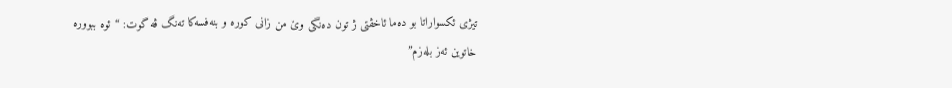تیژی ئكسواراتا بو ده‌ما ئاخڤتی ژ تون ده‌نگی وێ من زانی كوره‌ و بنه‌فسه‌كا ته‌نگ ڤه‌ گوت: “ئوه ببووره‌ خاتوین ئه‌ز بله‌زم”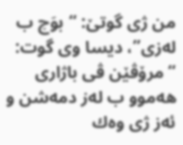من ژی گوتێ: “بوَچ ب له‌زی”، دیسا وی گوت: “مرۆڤێن ڤی باژاری هه‌موو ب له‌ز دمه‌شن و ئه‌ز ژی وه‌ك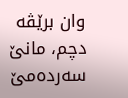وان برێڤه‌ دچم، مانێ سه‌رده‌مێ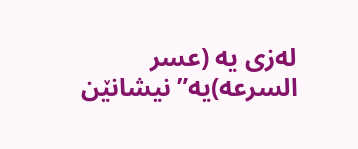له‌زی یه‌ (عسر السرعه‌)یه‌” نیشانێن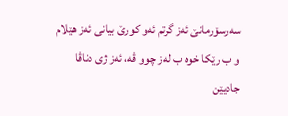سه‌رسۆرمانێ ئه‌ز گرتم ئه‌و كورێ بیانی ئه‌ز هێلام و ب رێكا خوه‌ ب له‌ز چوو ڤه‌، ئه‌ز ژی دناڤا جادیێن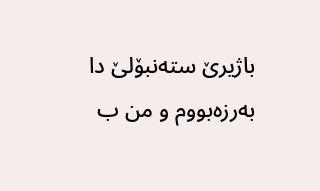باژیرێ سته‌نبۆلێ دا به‌رزه‌بووم و من ب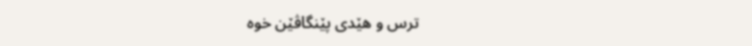ترس و هێدی پێنگاڤێن خوه‌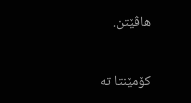هاڤێتن.

کۆمێنتا تە